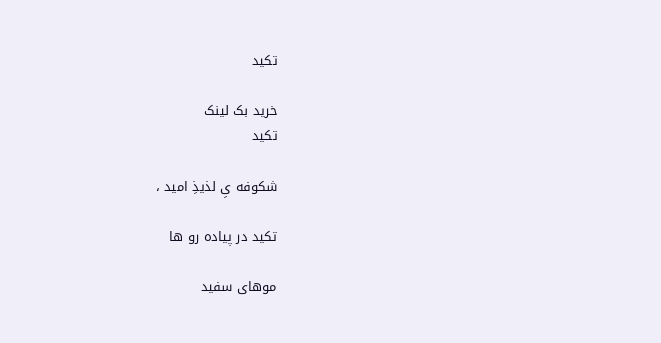تکید

خرید بک لینک
تکید

شکوفه یِ لذیذِ امید ،

تکید در پیاده رو ها

موهای سفید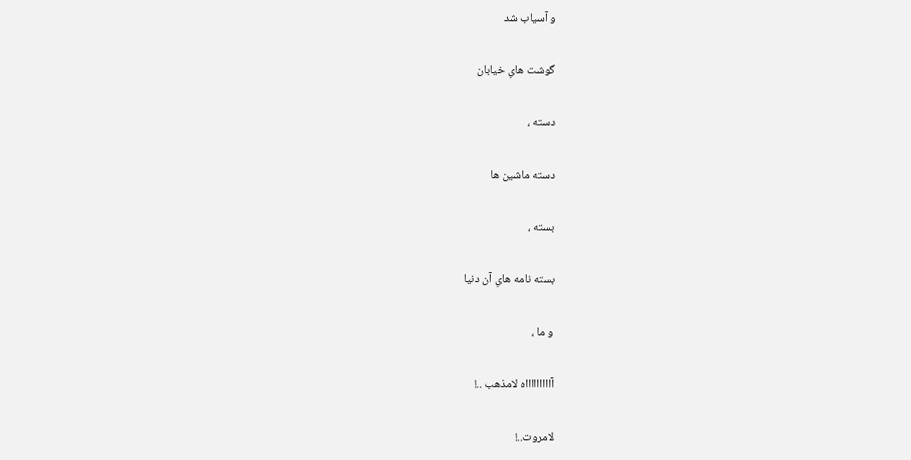و آسیاب شد

گوشت هایِ خیابان

دسته ،

دسته ماشین ها

بسته ،

بسته نامه هایِ آن دنیا

و ما ،

آاااااااااه لامذهب ..!

لامروت..!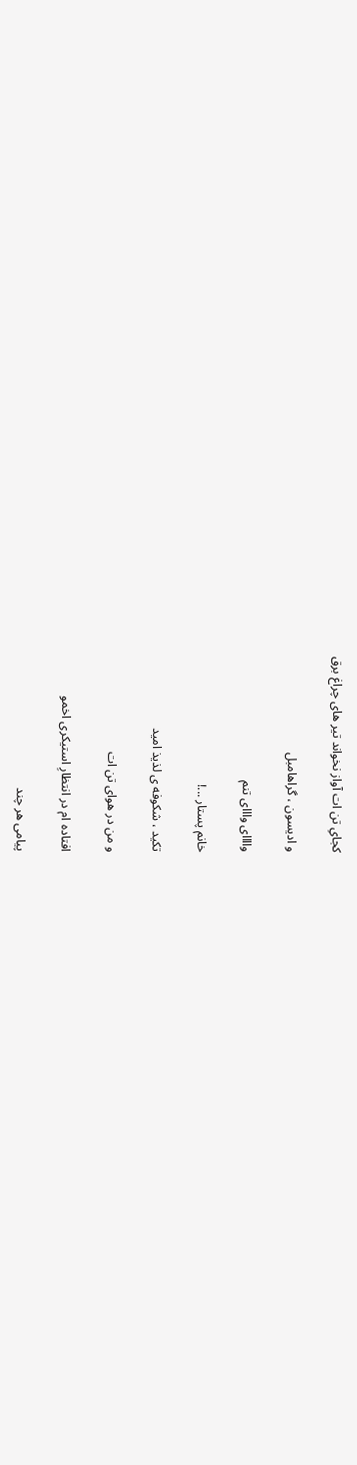کجایِ تن ات آواز نخواند تیر های چراغ برق

و ادیسون ، گراهامبل

واااای وااای تنم

خانم پستار ...!

تکید ، شکوفه ی لذیذ امید

و من در هوای تن ات

افتاده ام در انتظارِ استیکری اخمو

پیامی هر چند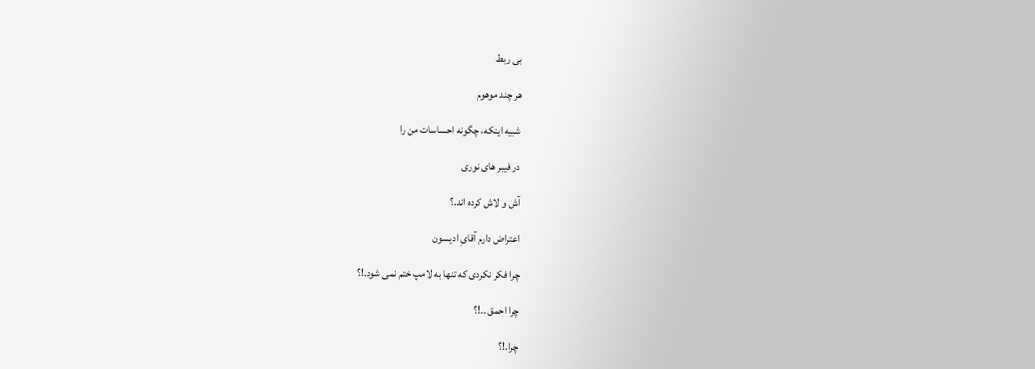بی ربط

هر چند موهوم

شبیه اینکه، چگونه احساسات من را

در فیبر های نوری

آش و لاش کرده اند.؟

اعتراض دارم آقایِ ادیسون

چرا فکر نکردی که تنها به لامپ ختم نمی شود.!؟

چرا احمق ..!؟

چرا.!؟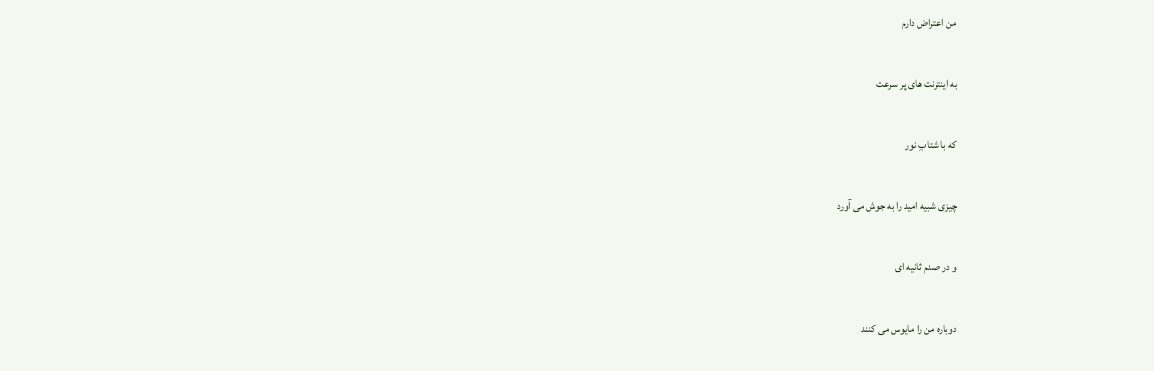من اعتراض دارم

به اینترنت های پر سرعت

که با شتابِ نور

چیزی شبیه امید را به جوش می آورد

و در صدم ثانیه ای

دوباره من را مایوس می کنند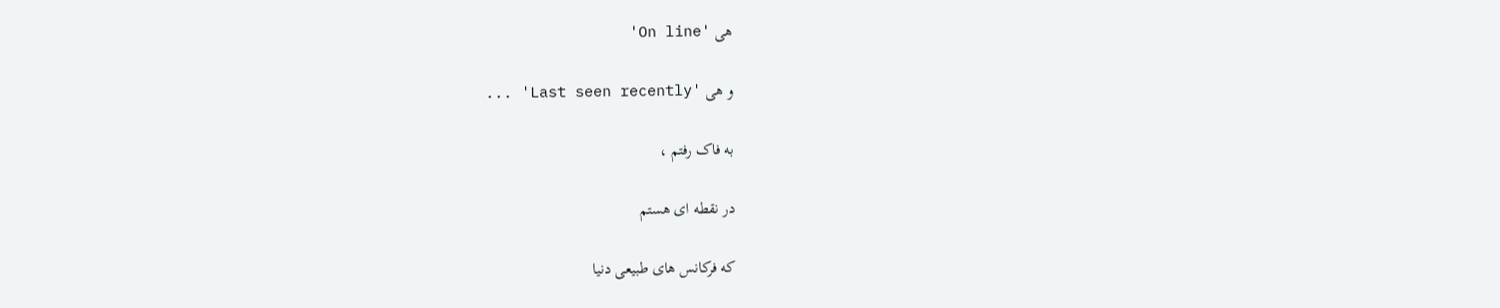هی 'On line'

و هی 'Last seen recently' ...

به فاک رفتم ،

در نقطه ای هستم

که فرکانس های طبیعی دنیا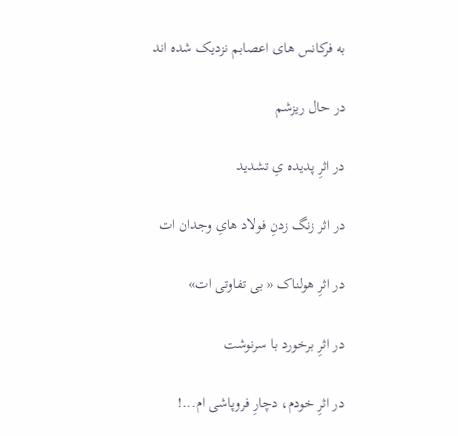به فرکانس های اعصابم نزدیک شده اند

در حال ریزشم

در اثرِ پدیده یِ تشدید

در اثر زنگ زدنِ فولاد هایِ وجدان ات

در اثرِ هولناک « بی تفاوتی ات»

در اثرِ برخورد با سرنوشت

در اثرِ خودم، دچارِ فروپاشی ام...!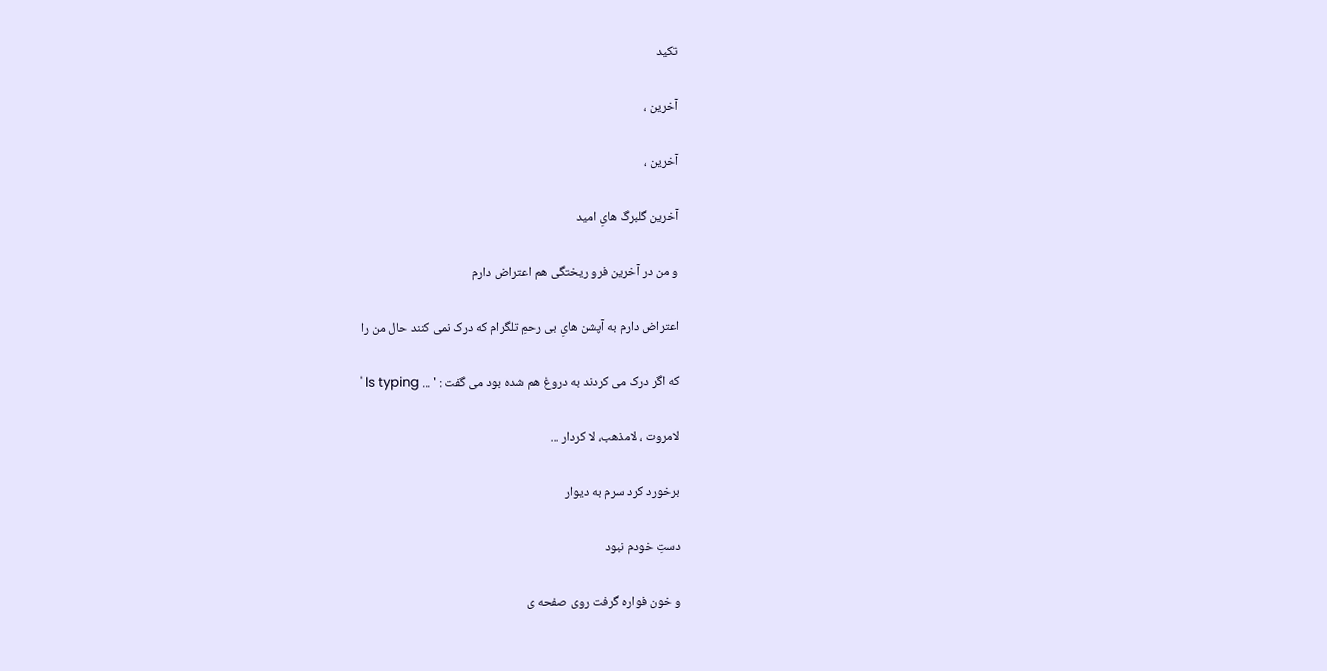تکید

آخرین ،

آخرین ،

آخرین گلبرگ هایِ امید

و من در آخرین فرو ریختگی هم اعتراض دارم

اعتراض دارم به آپشن هایِ بی رحمِ تلگرام که درک نمی کنند حال من را

که اگر درک می کردند به دروغ هم شده بود می گفت : ' ... ls typing '

لامروت ، لامذهب، لا کردار ...

برخورد کرد سرم به دیوار

دستِ خودم نبود

و خون فواره گرفت روی صفحه ی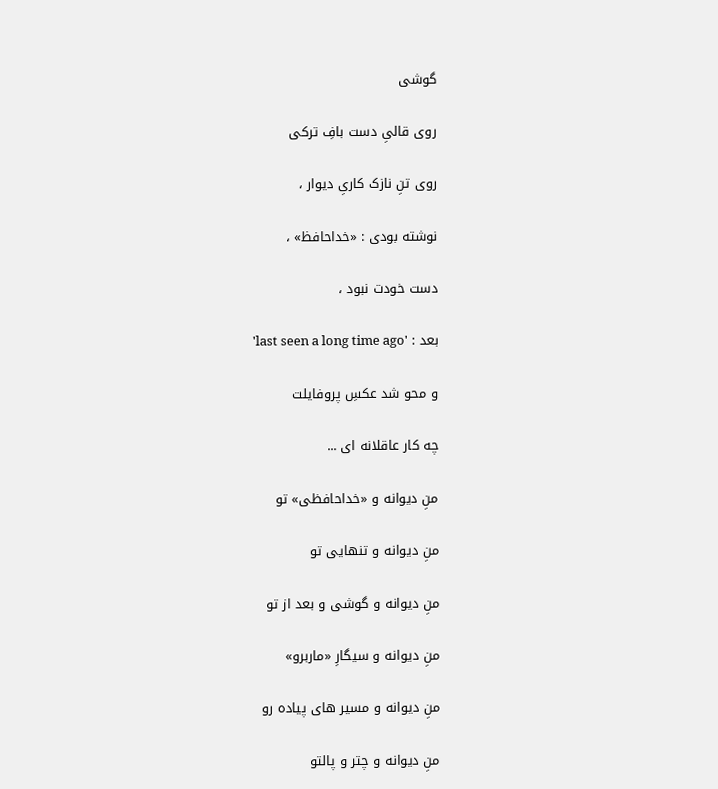گوشی

روی قالیِ دست بافِ ترکی

روی تنِ نازک کاریِ دیوار ،

نوشته بودی : «خداحافظ» ،

دست خودت نبود ،

بعد : 'last seen a long time ago'

و محو شد عکسِ پروفایلت

چه کار عاقلانه ای ...

منِ دیوانه و «خداحافظی» تو

منِ دیوانه و تنهایی تو

منِ دیوانه و گوشی و بعد از تو

منِ دیوانه و سیگارِ «ماربرو»

منِ دیوانه و مسیر های پیاده رو

منِ دیوانه و چتر و پالتو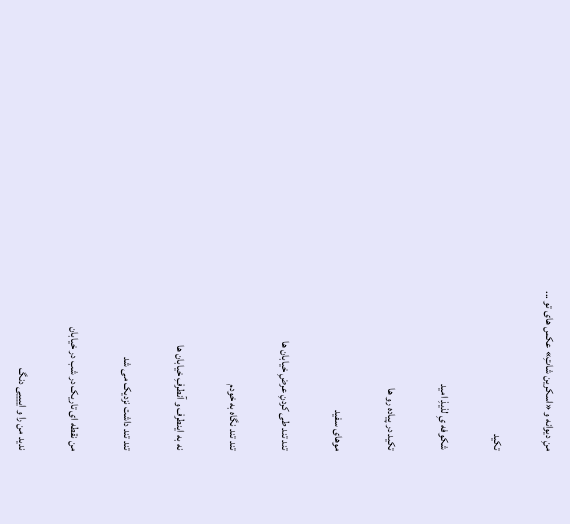منِ دیوانه و «اسکرین شاتِ» عکس های تو ...

تکید

شکوفه یِ لذیذِ امید

تکید در پیاده رو ها

موهای سفید

تند تند طی کردنِ عرضِ خیابان ها

تند تند نگاه به خودم

نه به اینطرف و آنطرفِ خیابان ها

تند تند داشت نزدیک می شد

من نقطه ای تاریک در شب در خیابان

ندید من را و اییییی دنگ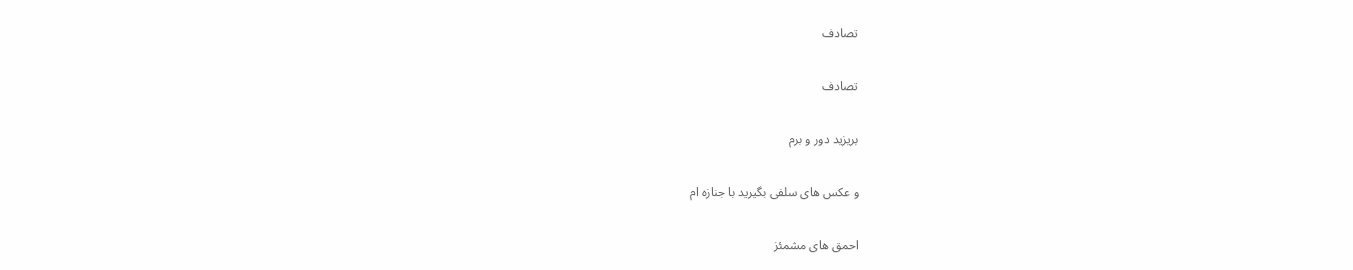تصادف

تصادف

بریزید دور و برم

و عکس های سلفی بگیرید با جنازه ام

احمق های مشمئز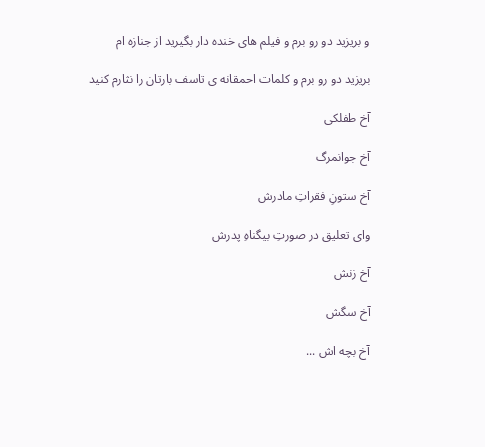و بریزید دو رو برم و فیلم های خنده دار بگیرید از جنازه ام

بریزید دو رو برم و کلمات احمقانه ی تاسف بارتان را نثارم کنید

آخ طفلکی

آخ جوانمرگ

آخ ستونِ فقراتِ مادرش

وای تعلیق در صورتِ بیگناهِ پدرش

آخ زنش

آخ سگش

آخ بچه اش ...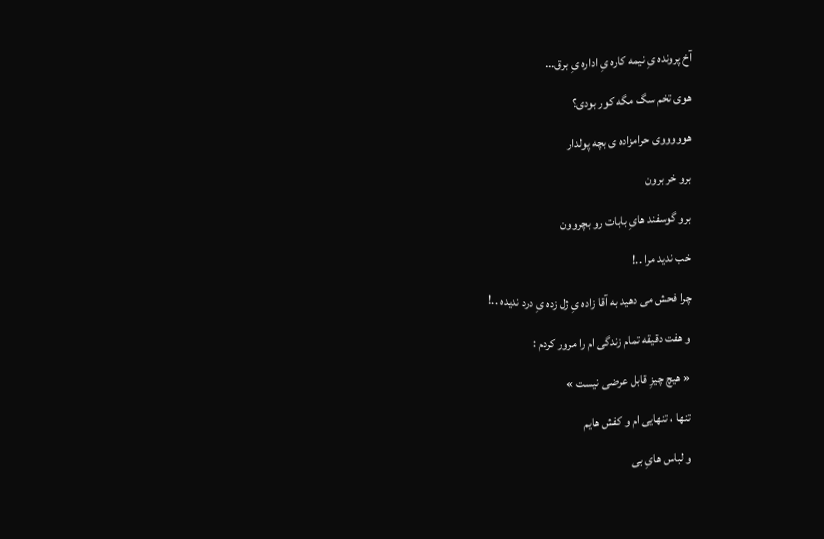آخ پرونده یِ نیمه کاره یِ اداره یِ برق...

هوی تخم سگ مگه کور بودی؟

هوووووی حرامزاده ی بچه پولدار

برو خر برون

برو گوسفند هایِ بابات رو بچروون

خب ندید مرا ..!

چرا فحش می دهید به آقا زاده یِ ژل زده یِ درد ندیده ..!

و هفت دقیقه تمام زندگی ام را مرور کردم :

« هیچ چیزِ قابل عرضی نیست »

تنها ، تنهایی ام و کفش هایم

و لباس هایِ بی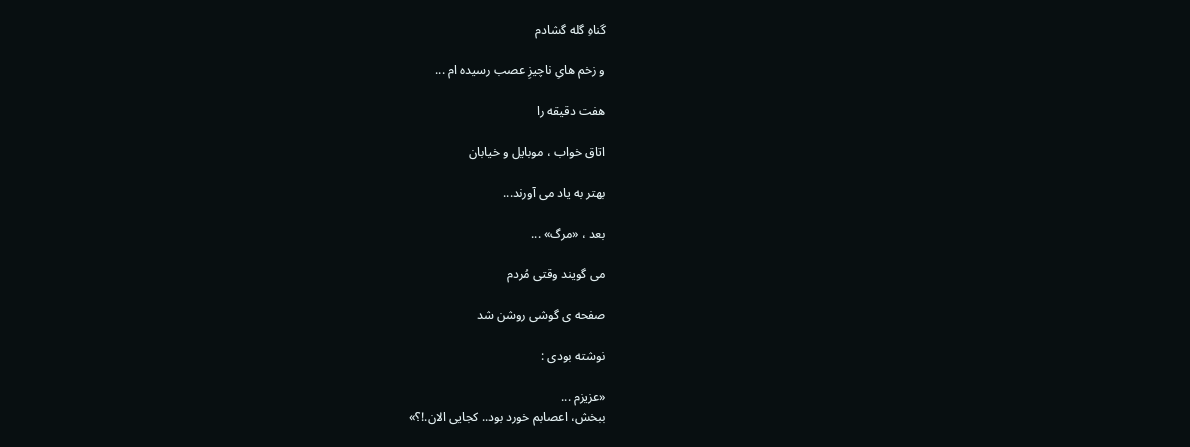گناهِ گله گشادم

و زخم هایِ ناچیزِ عصب رسیده ام ...

هفت دقیقه را

اتاق خواب ، موبایل و خیابان

بهتر به یاد می آورند...

بعد ، «مرگ» ...

می گویند وقتی مُردم

صفحه ی گوشی روشن شد

نوشته بودی :

«عزیزم ...
ببخش، اعصابم خورد بود.. کجایی الان.!؟»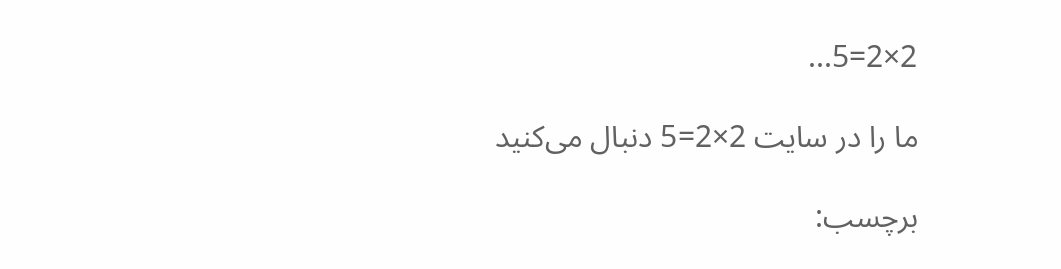2×2=5...

ما را در سایت 2×2=5 دنبال می‌کنید

برچسب: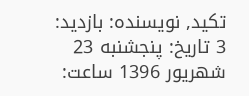تکید, نویسنده: بازدید: 3 تاريخ: پنجشنبه 23 شهريور 1396 ساعت: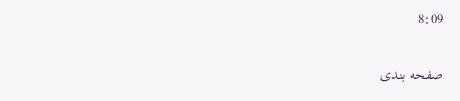8:09

صفحه بندی